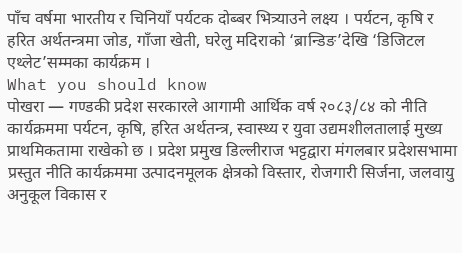पाँच वर्षमा भारतीय र चिनियाँ पर्यटक दोब्बर भित्र्याउने लक्ष्य । पर्यटन, कृषि र हरित अर्थतन्त्रमा जोड, गाँजा खेती, घरेलु मदिराको ‘ब्रान्डिङ’देखि ‘डिजिटल एथ्लेट’सम्मका कार्यक्रम ।
What you should know
पोखरा — गण्डकी प्रदेश सरकारले आगामी आर्थिक वर्ष २०८३/८४ को नीति कार्यक्रममा पर्यटन, कृषि, हरित अर्थतन्त्र, स्वास्थ्य र युवा उद्यमशीलतालाई मुख्य प्राथमिकतामा राखेको छ । प्रदेश प्रमुख डिल्लीराज भट्टद्वारा मंगलबार प्रदेशसभामा प्रस्तुत नीति कार्यक्रममा उत्पादनमूलक क्षेत्रको विस्तार, रोजगारी सिर्जना, जलवायु अनुकूल विकास र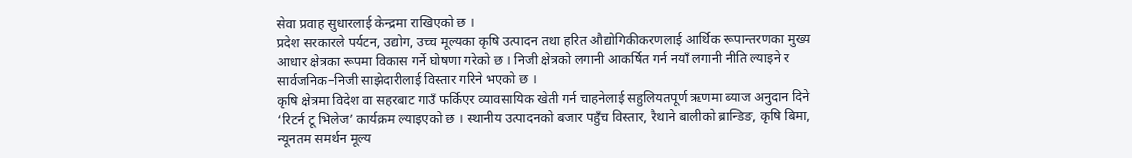सेवा प्रवाह सुधारलाई केन्द्रमा राखिएको छ ।
प्रदेश सरकारले पर्यटन, उद्योग, उच्च मूल्यका कृषि उत्पादन तथा हरित औद्योगिकीकरणलाई आर्थिक रूपान्तरणका मुख्य आधार क्षेत्रका रूपमा विकास गर्ने घोषणा गरेको छ । निजी क्षेत्रको लगानी आकर्षित गर्न नयाँ लगानी नीति ल्याइने र सार्वजनिक–निजी साझेदारीलाई विस्तार गरिने भएको छ ।
कृषि क्षेत्रमा विदेश वा सहरबाट गाउँ फर्किएर व्यावसायिक खेती गर्न चाहनेलाई सहुलियतपूर्ण ऋणमा ब्याज अनुदान दिने ‘रिटर्न टू भिलेज’ कार्यक्रम ल्याइएको छ । स्थानीय उत्पादनको बजार पहुँच विस्तार, रैथाने बालीको ब्रान्डिङ, कृषि बिमा, न्यूनतम समर्थन मूल्य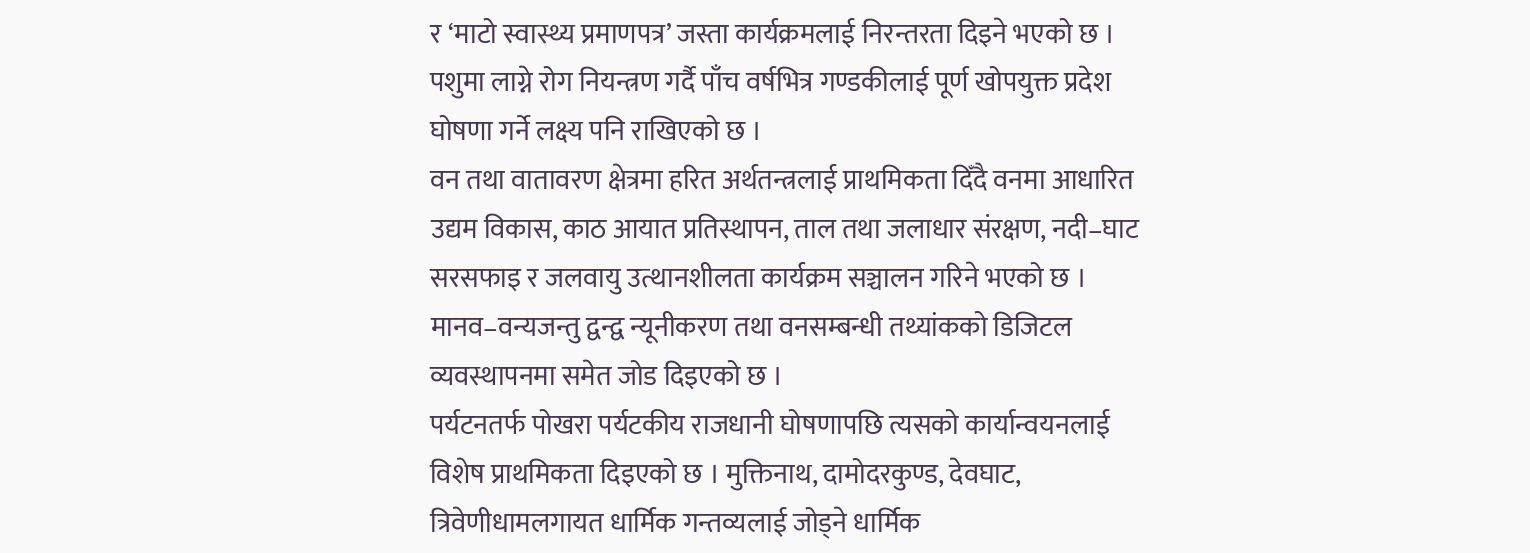र ‘माटो स्वास्थ्य प्रमाणपत्र’ जस्ता कार्यक्रमलाई निरन्तरता दिइने भएको छ । पशुमा लाग्ने रोग नियन्त्रण गर्दै पाँच वर्षभित्र गण्डकीलाई पूर्ण खोपयुक्त प्रदेश घोषणा गर्ने लक्ष्य पनि राखिएको छ ।
वन तथा वातावरण क्षेत्रमा हरित अर्थतन्त्रलाई प्राथमिकता दिँदै वनमा आधारित उद्यम विकास, काठ आयात प्रतिस्थापन, ताल तथा जलाधार संरक्षण, नदी–घाट सरसफाइ र जलवायु उत्थानशीलता कार्यक्रम सञ्चालन गरिने भएको छ । मानव–वन्यजन्तु द्वन्द्व न्यूनीकरण तथा वनसम्बन्धी तथ्यांकको डिजिटल व्यवस्थापनमा समेत जोड दिइएको छ ।
पर्यटनतर्फ पोखरा पर्यटकीय राजधानी घोषणापछि त्यसको कार्यान्वयनलाई विशेष प्राथमिकता दिइएको छ । मुक्तिनाथ, दामोदरकुण्ड, देवघाट, त्रिवेणीधामलगायत धार्मिक गन्तव्यलाई जोड्ने धार्मिक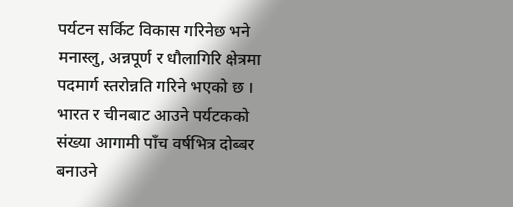पर्यटन सर्किट विकास गरिनेछ भने मनास्लु, अन्नपूर्ण र धौलागिरि क्षेत्रमा पदमार्ग स्तरोन्नति गरिने भएको छ । भारत र चीनबाट आउने पर्यटकको संख्या आगामी पाँच वर्षभित्र दोब्बर बनाउने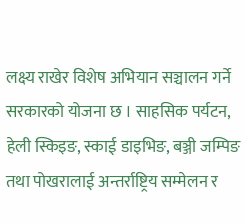लक्ष्य राखेर विशेष अभियान सञ्चालन गर्ने सरकारको योजना छ । साहसिक पर्यटन, हेली स्किइङ, स्काई डाइभिङ, बञ्जी जम्पिङ तथा पोखरालाई अन्तर्राष्ट्रिय सम्मेलन र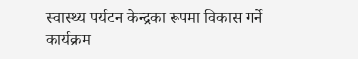स्वास्थ्य पर्यटन केन्द्रका रूपमा विकास गर्ने कार्यक्रम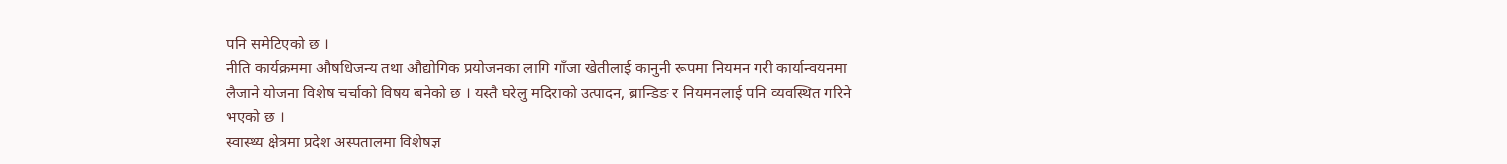पनि समेटिएको छ ।
नीति कार्यक्रममा औषधिजन्य तथा औद्योगिक प्रयोजनका लागि गाँजा खेतीलाई कानुनी रूपमा नियमन गरी कार्यान्वयनमा लैजाने योजना विशेष चर्चाको विषय बनेको छ । यस्तै घरेलु मदिराको उत्पादन, ब्रान्डिङ र नियमनलाई पनि व्यवस्थित गरिने भएको छ ।
स्वास्थ्य क्षेत्रमा प्रदेश अस्पतालमा विशेषज्ञ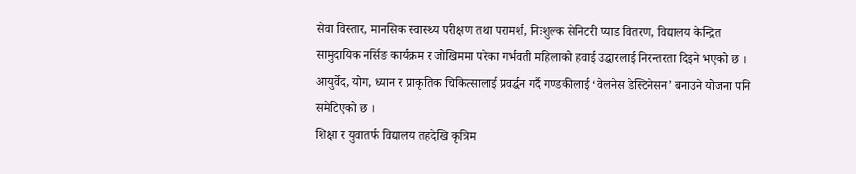सेवा विस्तार, मानसिक स्वास्थ्य परीक्षण तथा परामर्श, निःशुल्क सेनिटरी प्याड वितरण, विद्यालय केन्द्रित सामुदायिक नर्सिङ कार्यक्रम र जोखिममा परेका गर्भवती महिलाको हवाई उद्धारलाई निरन्तरता दिइने भएको छ । आयुर्वेद, योग, ध्यान र प्राकृतिक चिकित्सालाई प्रवर्द्धन गर्दै गण्डकीलाई ‘वेलनेस डेस्टिनेसन’ बनाउने योजना पनि समेटिएको छ ।
शिक्षा र युवातर्फ विद्यालय तहदेखि कृत्रिम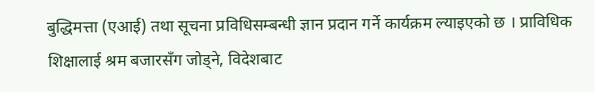बुद्धिमत्ता (एआई) तथा सूचना प्रविधिसम्बन्धी ज्ञान प्रदान गर्ने कार्यक्रम ल्याइएको छ । प्राविधिक शिक्षालाई श्रम बजारसँग जोड्ने, विदेशबाट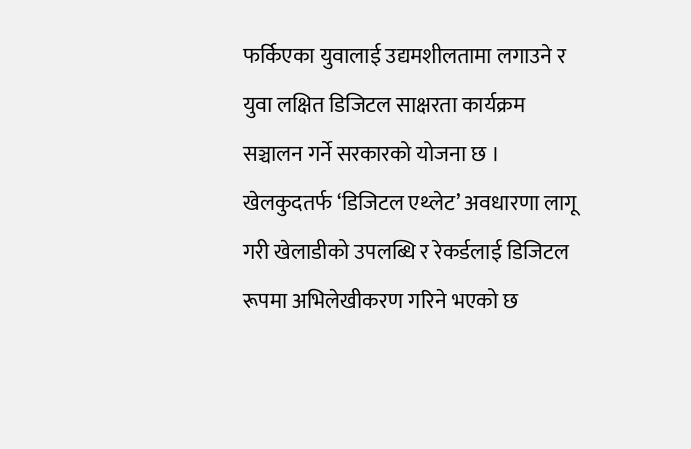फर्किएका युवालाई उद्यमशीलतामा लगाउने र युवा लक्षित डिजिटल साक्षरता कार्यक्रम सञ्चालन गर्ने सरकारको योजना छ ।
खेलकुदतर्फ ‘डिजिटल एथ्लेट’ अवधारणा लागू गरी खेलाडीको उपलब्धि र रेकर्डलाई डिजिटल रूपमा अभिलेखीकरण गरिने भएको छ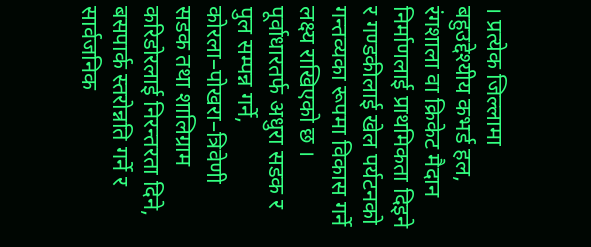। प्रत्येक जिल्लामा बहुउद्देश्यीय कभर्ड हल, रंगशाला वा क्रिकेट मैदान निर्माणलाई प्राथमिकता दिइने र गण्डकीलाई खेल पर्यटनको गन्तव्यका रूपमा विकास गर्ने लक्ष्य राखिएको छ ।
पूर्वाधारतर्फ अधुरा सडक र पुल सम्पन्न गर्ने, कोरला–पोखरा–त्रिवेणी सडक तथा शालिग्राम करिडोरलाई निरन्तरता दिने, बसपार्क स्तरोन्नति गर्ने र सार्वजनिक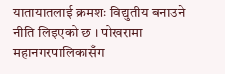यातायातलाई क्रमशः विद्युतीय बनाउने नीति लिइएको छ । पोखरामा महानगरपालिकासँग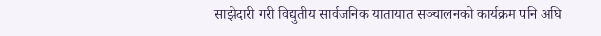साझेदारी गरी विद्युतीय सार्वजनिक यातायात सञ्चालनको कार्यक्रम पनि अघि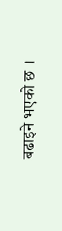बढाइने भएको छ ।